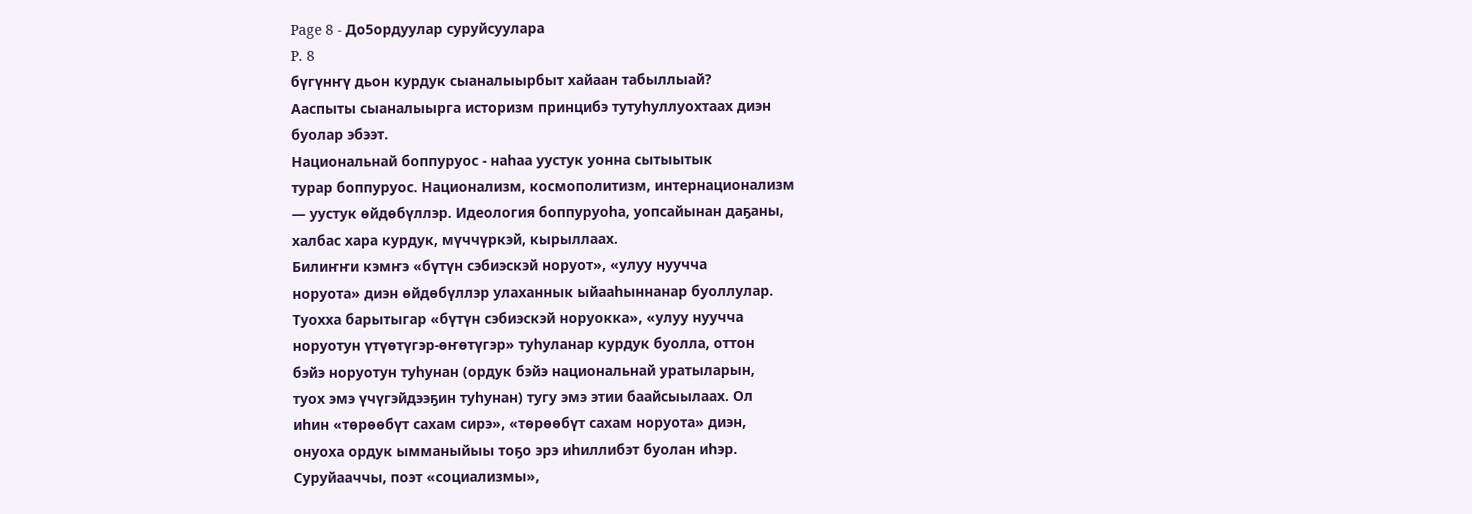Page 8 - До5ордуулар суруйсуулара
P. 8
бүгүнҥү дьон курдук сыаналыырбыт хайаан табыллыай?
Ааспыты сыаналыырга историзм принцибэ тутуһуллуохтаах диэн
буолар эбээт.
Национальнай боппуруос - наһаа уустук уонна сытыытык
турар боппуруос. Национализм, космополитизм, интернационализм
— уустук өйдөбүллэр. Идеология боппуруоһа, уопсайынан даҕаны,
халбас хара курдук, мүччүркэй, кырыллаах.
Билиҥҥи кэмҥэ «бүтүн сэбиэскэй норуот», «улуу нуучча
норуота» диэн өйдөбүллэр улаханнык ыйааһыннанар буоллулар.
Туохха барытыгар «бүтүн сэбиэскэй норуокка», «улуу нуучча
норуотун үтүөтүгэр-өҥөтүгэр» туһуланар курдук буолла, оттон
бэйэ норуотун туһунан (ордук бэйэ национальнай уратыларын,
туох эмэ үчүгэйдээҕин туһунан) тугу эмэ этии баайсыылаах. Ол
иһин «төрөөбүт сахам сирэ», «төрөөбүт сахам норуота» диэн,
онуоха ордук ымманыйыы тоҕо эрэ иһиллибэт буолан иһэр.
Суруйааччы, поэт «социализмы»,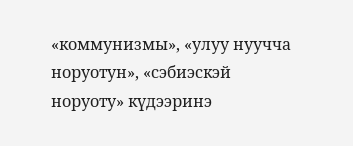«коммунизмы», «улуу нуучча
норуотун», «сэбиэскэй норуоту» күдээринэ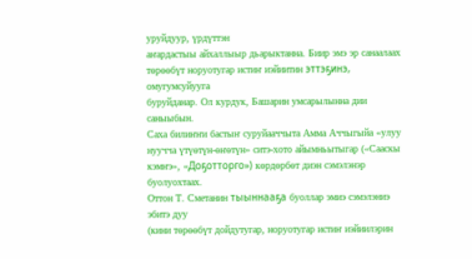уруйдуур, үрдүттэн
аҥардастыы айхаллыыр дьарыктанна. Биир эмэ эр санаалаах
төрөөбүт норуотугар истиҥ иэйиитин эттэҕинэ, омугумсуйууга
буруйданар. Ол курдук, Башарин умсарылынна дии саныыбын.
Саха билиҥҥи бастыҥ суруйааччыта Амма Аччыгыйа «улуу
нуучча үтүөтүн-өҥөтүн» ситэ-хото айымньытыгар («Сааскы
кэмҥэ», «Доҕотторго») көрдөрбөт диэн сэмэлэнэр буолуохтаах.
Оттон Т. Сметанин тыыннааҕа буоллар эмиэ сэмэлэниэ эбитэ дуу
(кини төрөөбүт дойдутугар, норуотугар истиҥ иэйиилэрин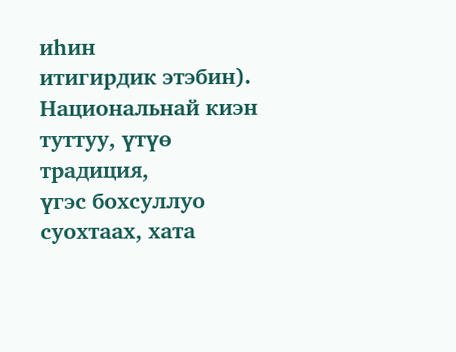иһин
итигирдик этэбин). Национальнай киэн туттуу, үтүө традиция,
үгэс бохсуллуо суохтаах, хата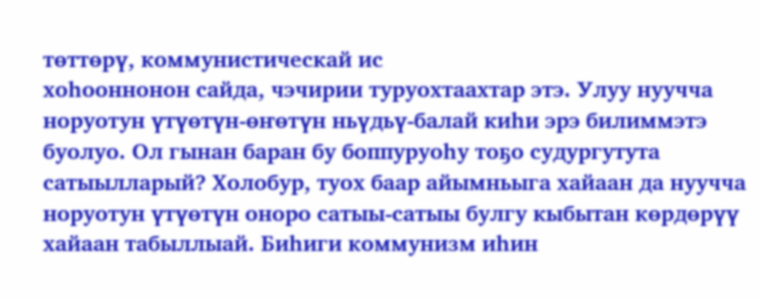төттөрү, коммунистическай ис
хоһооннонон сайда, чэчирии туруохтаахтар этэ. Улуу нуучча
норуотун үтүөтүн-өҥөтүн ньүдьү-балай киһи эрэ билиммэтэ
буолуо. Ол гынан баран бу боппуруоһу тоҕо судургутута
сатыылларый? Холобур, туох баар айымньыга хайаан да нуучча
норуотун үтүөтүн оноро сатыы-сатыы булгу кыбытан көрдөрүү
хайаан табыллыай. Биһиги коммунизм иһин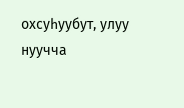охсуһуубут, улуу
нуучча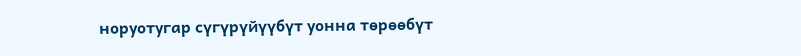норуотугар сүгүрүйүүбүт уонна төрөөбүт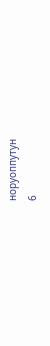норуоппутун
6